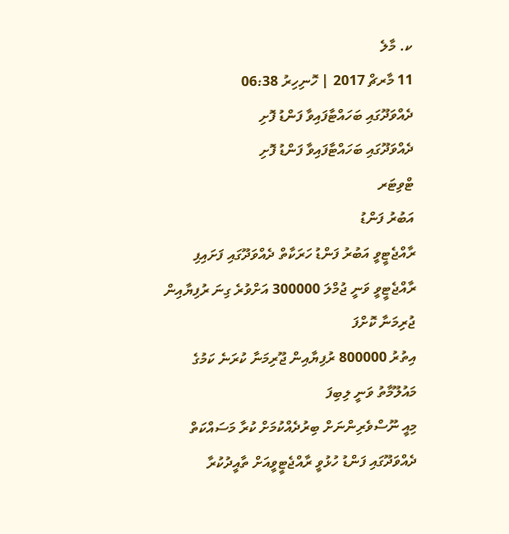ކ. މާލެ
11 މާރޗް 2017 | ހޮނިހިރު 06:38
ދެއްވަދޫގައި ބަހައްޓާފައިވާ ފަންޑު ފޮށި
ދެއްވަދޫގައި ބަހައްޓާފައިވާ ފަންޑު ފޮށި
ޓްވިޓަރ
އަބުރު ފަންޑު
ރާއްޖެޓީވީ އަބުރު ފަންޑު ހަރަކާތް ދެއްވަދޫގައި ފަށައިފި
ރާއްޖެޓީވީ ވަނީ ޖުމްލަ 300000 އަށްވުރެ ގިނަ ރުފިޔާއިން ޖުރިމަނާ ކޮށްފަ
އިތުރު 800000 ރުފިޔާއިން ޖޫރިމަނާ ކުރަނެ ކަމުގެ މައުލޫމާތު ވަނީ ލިބިފަ
މިއީ ނޫސްވެރިންނަށް ބިރުދެއްކުމަށް ކުރާ މަސައްކަތް
ދެއްވަދޫގައި ފަންޑު ހުޅުވީ ރާއްޖެޓީވީއަށް ތާއީދުކުރާ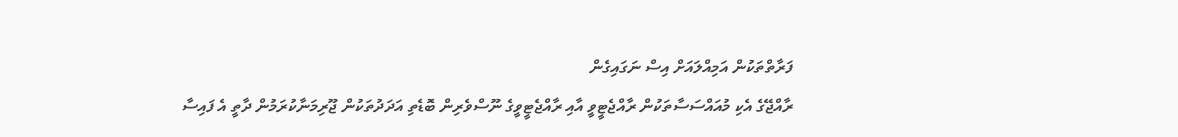ފަރާތްތަކުން އަމިއްލައަށް އިސް ނަގައިގެން
ރާއްޖޭގެ އެކި މުއައްސަސާތަކުން ރާއްޖެޓީވީ އާއި ރާއްޖެޓީވީގެ ނޫސްވެރިން ބޮޑެތި އަދަދުތަކުން ޖޫރިމަނާކުރަމުން ދާތީ އެ ފައިސާ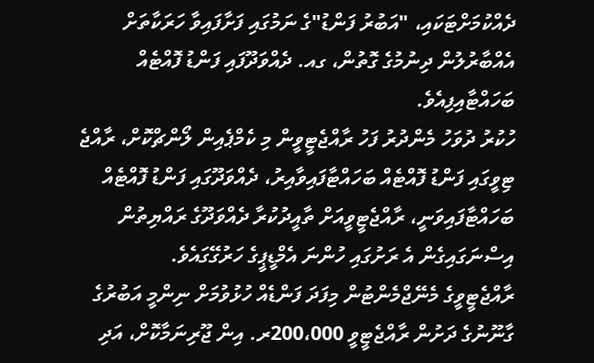ދެއްކުމަށްޓަކައި، "އަބުރު ފަންޑު"ގެ ނަމުގައި ފަށާފައިވާ ހަރަކާތަށް އެއްބާރުލުން ދިނުމުގެ ގޮތުން، ގއ. ދެއްވަދޫފައި ފަންޑު ފޮއްޓެއް ބަހައްޓާއިފިއެވެ.
ހުކުރު ދުވަހު މެންދުރު ފަހު ރާއްޖެޓީވީން މި ކެމްޕެއިން ލޯންޗްކޮށް، ރާއްޖެ ޓިވީގައި ފަންޑު ފޮއްޓެއް ބަހައްޓާފައިވާއިރު، ދެއްވަދޫގައި ފަންޑު ފޮއްޓެއް ބަހައްޓާފައިވަނީ، ރާއްޖެޓީވީއަށް ތާއީދުކުރާ ދެއްވަދޫގެ ރައްޔިތުން އިސްނަގައިގެން އެ ރަށުގައި ހުންނަ އެމްޑީޕީގެ ހަރުގޭގައެވެ.
ރާއްޖެޓީވީގެ މެނޭޖްމެންޓުން މިފަދަ ފަންޑެއް ހުޅުވުމަށް ނިންމީ އަބުރުގެ ގާނޫނުގެ ދަށުން ރާއްޖެޓީވީ 200،000ރ. އިން ޖޫރިނަމާކޮށް، އަދި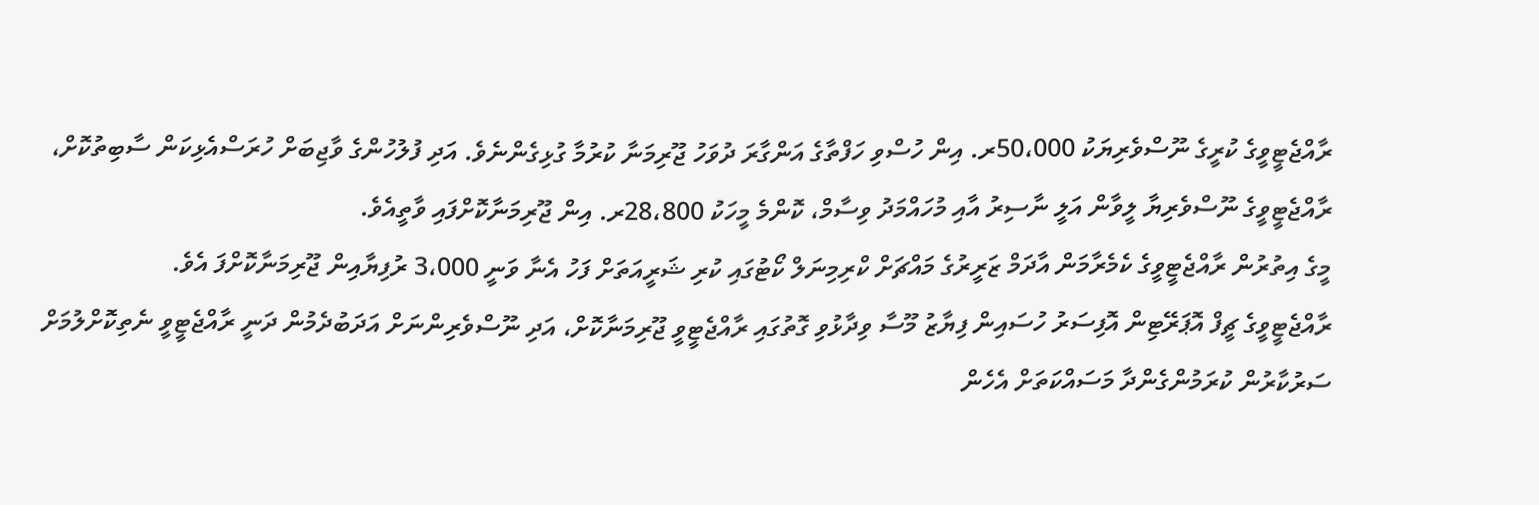ރާއްޖެޓީވީގެ ކުރީގެ ނޫސްވެރިޔަކު 50،000ރ. އިން ހުސްވި ހަފްތާގެ އަންގާރަ ދުވަހު ޖޫރިމަނާ ކުރުމާ ގުޅިގެންނެވެ. އަދި ފުލުހުންގެ ވާޖިބަށް ހުރަސްއެޅިކަން ސާބިތުކޮށް، ރާއްޖެޓީވީގެ ނޫސްވެރިޔާ ލީވާން އަލީ ނާސިރު އާއި މުހައްމަދު ވިސާމް، ކޮންމެ މީހަކު 28،800ރ. އިން ޖޫރިމަނާކޮށްފައި ވާތީއެވެ.
މީގެ އިތުރުން ރާއްޖެޓީވީގެ ކެމެރާމަން އާދަމް ޒަރީރުގެ މައްޗަށް ކްރިމިނަލް ކޯޓުގައި ކުރި ޝަރީއަތަށް ފަހު އެނާ ވަނީ 3،000 ރުފިޔާއިން ޖޫރިމަނާކޮށްފަ އެވެ.
ރާއްޖެޓީވީގެ ޗީފް އޮޕަރޭޓިން އޮފިސަރު ހުސައިން ފިޔާޒު މޫސާ ވިދާޅުވި ގޮތުގައި ރާއްޖެޓީވީ ޖޫރިމަނާކޮށް، އަދި ނޫސްވެރިންނަށް އަދަބުދެމުން ދަނީ ރާއްޖެޓީވީ ނެތިކޮށްލުމަށް ސަރުކާރުން ކުރަމުންގެންދާ މަސައްކަތަށް އެހެން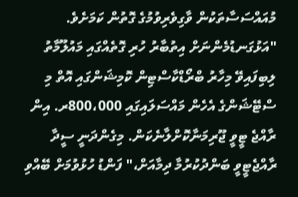މުއައްސަސާތަކުން ވާގިވެރިވުމުގެ ގޮތުން ކަމަށެވެ.
"އަޅުގަނޑުމެންނަށް އިތުބާރު ހުރި ގޮތެއްގައި މައުލޫމާތު ލިބިފައިވޭ މިހާރު ބްރޯޑްކާސްޓިން ކޮމިޝަންގައި އޮތް މި ސްޓޭޝަންގެ އެހެން މައްސަލައިގައި 800،000ރ. އިން ރާއްޖެ ޓީވީ ޖޫރިމަނާކޮށްލާނެކަން. މިގެންދަނީ ސީދާ ރާއްޖެޓީވީ ބަންދުކުރުމާ ދިމާއަށް،" ފަންޑު ހުޅުވުމަށް ބޭއްވި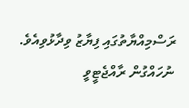ރަސްމިއްޔާތުގައި ފިޔާޒު ވިދާޅުވިއެވެ.
ނުހައްގުން ރާއްޖެޓީވީ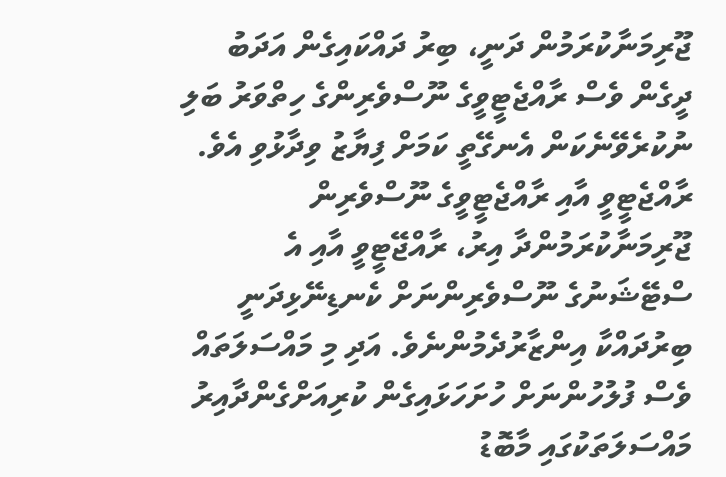ޖޫރިމަނާކުރަމުން ދަނީ، ބިރު ދައްކައިގެން އަދަބު ދީގެން ވެސް ރާއްޖެޓީވީގެ ނޫސްވެރިންގެ ހިތްވަރު ބަލި ނުކުރެވޭނެކަން އެނގޭތީ ކަމަށް ފިޔާޒު ވިދާޅުވި އެވެ.
ރާއްޖެޓީވީ އާއި ރާއްޖެޓީވީގެ ނޫސްވެރިން ޖޫރިމަނާކުރަމުންދާ އިރު، ރާއްޖޭޓީވީ އާއި އެ ސްޓޭޝަނުގެ ނޫސްވެރިންނަށް ކެނޑިނޭޅިދަނީ ބިރުދައްކާ އިންޒާރުދެމުންނެވެ. އަދި މި މައްސަލަތައް ވެސް ފުލުހުންނަށް ހުށަހަޅައިގެން ކުރިއަށްގެންދާއިރު މައްސަލަތަކުގައި މާބޮޑު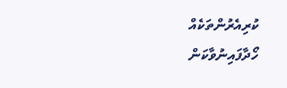ކުރިއެރުންތަކެއް ހޯދާފައިނުވާކަން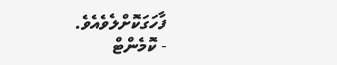ފާހަގަކޮށްލެވެއެވެ.
- ކޮމެންޓް